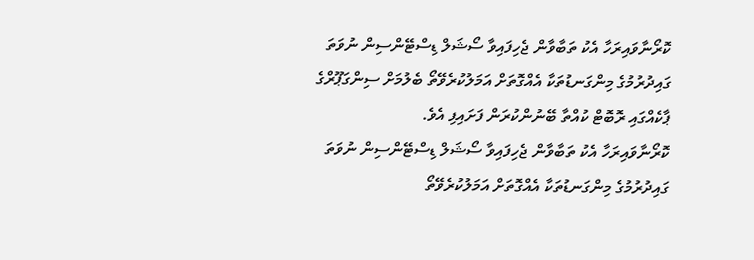ކޮރޯނާވައިރަހާ އެކު ތަބާވާން ޖެހިފައިވާ ސޯޝަލް ޑިސްޓޭންސިން ނުވަތަ ގައިދުރުމުގެ މިންގަނޑުތަކާ އެއްގޮތަށް އަމަލުކުރެވޭތޯ ބެލުމަށް ސިންގަޕޫރްގެ ޕާކެއްގައި ރޮބޮޓް ކުއްތާ ބޭނުންކުރަން ފަށައިފި އެވެ.
ކޮރޯނާވައިރަހާ އެކު ތަބާވާން ޖެހިފައިވާ ސޯޝަލް ޑިސްޓޭންސިން ނުވަތަ ގައިދުރުމުގެ މިންގަނޑުތަކާ އެއްގޮތަށް އަމަލުކުރެވޭތޯ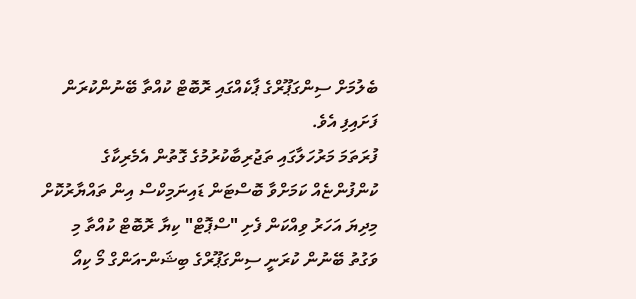ބެލުމަށް ސިންގަޕޫރްގެ ޕާކެއްގައި ރޮބޮޓް ކުއްތާ ބޭނުންކުރަން ފަށައިފި އެވެ.
ފުރަތަމަ މަރުހަލާގައި ތަޖުރިބާކުރުމުގެ ގޮތުން އެމެރިކާގެ ކުންފުންޏެއް ކަމަށްވާ ބޮސްޓަން ޑައިނަމިކްސް އިން ތައްޔާރުކޮށް މިދިޔަ އަހަރު ވިއްކަން ފެށި "ސްޕޮޓް" ކިޔާ ރޮބޮޓް ކުއްތާ މި ވަގުތު ބޭނުން ކުރަނީ ސިންގަޕޫރްގެ ބިޝަން-އަންގް މޯ ކިއޯ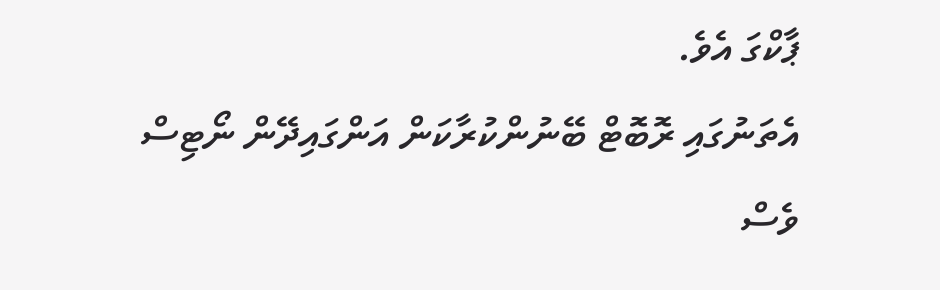ޕާކްގަ އެވެ.
އެތަނުގައި ރޮބޮޓް ބޭނުންކުރާކަން އަންގައިދޭން ނޯޓިސް ވެސް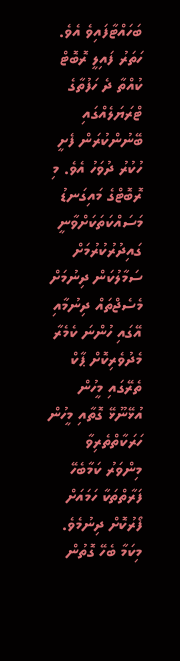ބަހައްޓާފައިވެ އެވެ.
ހަތަރު ފައިލީ ރޮބޮޓް ކުއްތާ ދެ ހަފުތާގެ ޓްރަޔަލެއްގައި ބޭނުންކުރަން ފެށީ ހުކުރު ދުވަހު އެވެ. މި ރޮބޮޓްގެ މައިގަނޑު މަސައްކަތަކަށްވާނީ ގައިދުރުކުރުމަށް ސަމާލުކަން ދިނުމަށް މެސެޖްތައް ދިނުމާއި އޭގައި ހުންނަ ކެމެރާ މެދުވެރިކޮށް ޕާކް ތެރޭގައި މީހުން އުޅޭނޫޅޭ ގޮތާއި މީހުން ހަރަކާތްތެރިވާ މިންވަރު ކަމާބެހޭ ފަރާތްތަކާ ހަމައަށް ފޯރުކޮށް ދިނުމެވެ.
މިކަމާ ބެހޭ ގޮތުން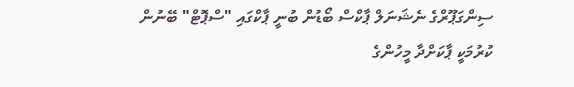ސިންގަޕޫރްގެ ނެޝަނަލް ޕާކްސް ބޯޑުން ބުނީ ޕާކްގައި "ސްޕޮޓް" ބޭނުން ކުރުމަކީ ޕާކަށްދާ މީހުންގެ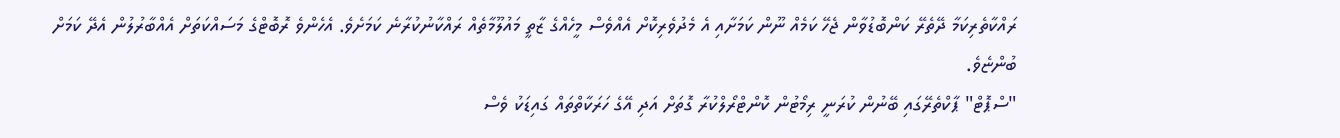ރައްކާތެރިކަމާ ދޭތެރޭ ކަންބޮޑުވާން ޖެހޭ ކަމެއް ނޫން ކަމަށާއި އެ މެދުވެރިކޮށް އެއްވެސް މީހެއްގެ ޒާތީ މައުލޫމާތެއް ރައްކާނުކުރާނެ ކަމަށެވެ. އެހެންވެ ރޮބޮޓްގެ މަސައްކަތަށް އެއްބާރުލުން އެދޭ ކަމަށް ބުންޏެވެ.
"ސްޕޮޓް" ޕާކްތެރޭގައި ބޭނުން ކުރަނީ ރިމޯޓުން ކޮންޓްރޯލްކުރާ ގޮތަށް އަދި އޭގެ ހަރަކާތްތައް ގައިޑަކު ވެސް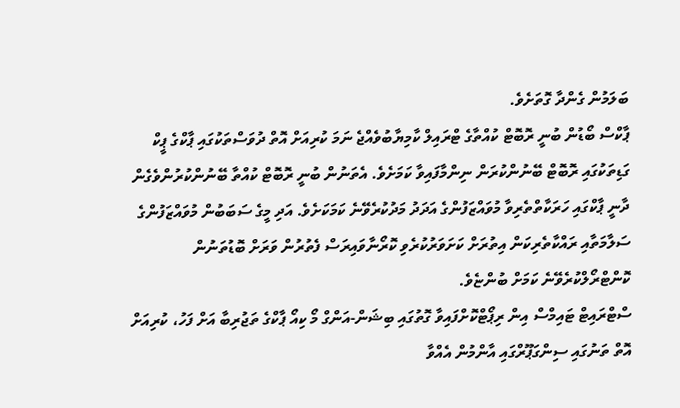ބަލަމުން ގެންދާ ގޮތަށެވެ.
ޕާކްސް ބޯޑުން ބުނީ ރޮބޮޓް ކުއްތާގެ ޓްރައިލް ކާމިޔާބުވެއްޖެ ނަމަ ކުރިއަށް އޮތް ދުވަސްތަކުގައި ޕާކްގެ ޕީކް ގަޑިތަކުގައި ރޮބޮޓް ބޭނުންކުރަން ނިންމާފައިވާ ކަމަށެވެ. އެތަނުން ބުނީ ރޮބޮޓް ކުއްތާ ބޭނުންކުރުންވެގެން ދާނީ ޕާކްގައި ހަރަކާތްތެރިވާ މުވައްޒަފުންގެ އަދަދު މަދުކުރެވޭނެ ކަމަކަށެވެ. އަދި މީގެ ސަބަބުން މުވައްޒަފުންގެ ސަލާމަތާއި ރައްކާތެރިކަން އިތުރަށް ކަށަވަރުކުރެވި ކޮރޯނާވައިރަސް ފެތުރުން ވަރަށް ބޮޑުތަނުން ކޮންޓްރޯލްކުރެވޭނެ ކަމަށް ބުންޏެވެ.
ސްޓްރައިޓް ޓައިމްސް އިން ރިޕޯޓްކޮށްފައިވާ ގޮތުގައި ބިޝަން-އަންގް މޯ ކިއޯ ޕާކްގެ ތަޖުރިބާ އަށް ފަހު، ކުރިއަށް އޮތް ތަނުގައި ސިންގަޕޫރްގައި އާންމުން އެއްވާ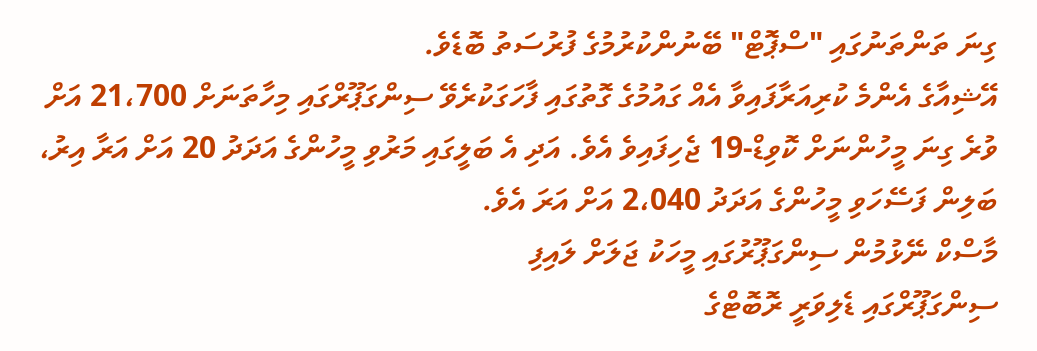ގިނަ ތަންތަނުގައި "ސްޕޮޓް" ބޭނުންކުރުމުގެ ފުރުސަތު ބޮޑެވެ.
އޭޝިއާގެ އެންމެ ކުރިއަރާފައިވާ އެއް ގައުމުގެ ގޮތުގައި ފާހަގަކުރެވޭ ސިންގަޕޫރްގައި މިހާތަނަށް 21،700 އަށް ވުރެ ގިނަ މީހުންނަށް ކޮވިޑް-19 ޖެހިފައިވެ އެވެ. އަދި އެ ބަލީގައި މަރުވި މީހުންގެ އަދަދު 20 އަށް އަރާ އިރު، ބަލިން ފަސޭހަވި މީހުންގެ އަދަދު 2،040 އަށް އަރަ އެވެ.
މާސްކް ނޭޅުމުން ސިންގަޕޫރުގައި މީހަކު ޖަލަށް ލައިފި
ސިންގަޕޫރްގައި ޑެލިވަރީ ރޮބޮޓްގެ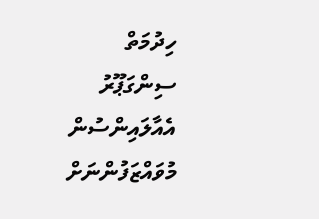ހިދުމަތް
ސިންގަޕޫރު އެއާލައިންސުން މުވައްޒަފުންނަށް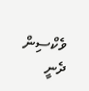ވެކްސިން ދެނީ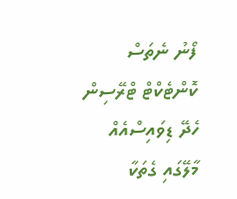ފޯނު ނެތަސް ކޮންޓެކްޓް ޓްރޭސިން ހެދޭ ޑިވައިސްއެއް
މާލޭގައި ގެތަކާ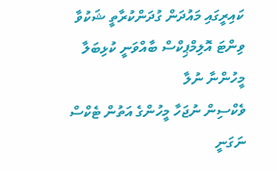ކައިރީގައި މައުދަން ގުދަންކުރާތީ ޝަކުވާ
ވިންޓަ އޮލިމްޕިކްސް ބާއްވަނީ ކުޅިބަލާ މީހުންނާ ނުލާ
ވެކްސިން ނުޖަހާ މީހުންގެ އަތުން ޓެކްސް ނަގަނީ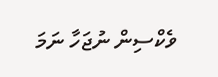ވެކްސިން ނުޖަހާ ނަމަ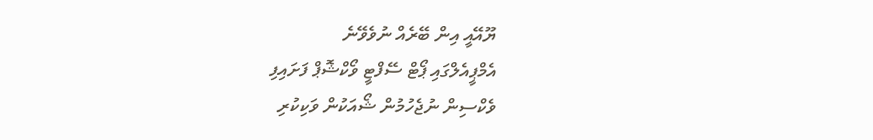ޔޫއޭއީ އިން ބޭރެއް ނުވެވޭނެ
އެމްޕީއެލްގައި ޕޯޓް ސޭފްޓީ ވޯކްޝޮޕް ފަށައިފި
ވެކްސިން ނުޖެހުމުން ޝޯއަކުން ވަކިކުރި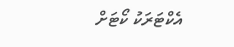އެކްޓަރަކު ކޯޓަށް